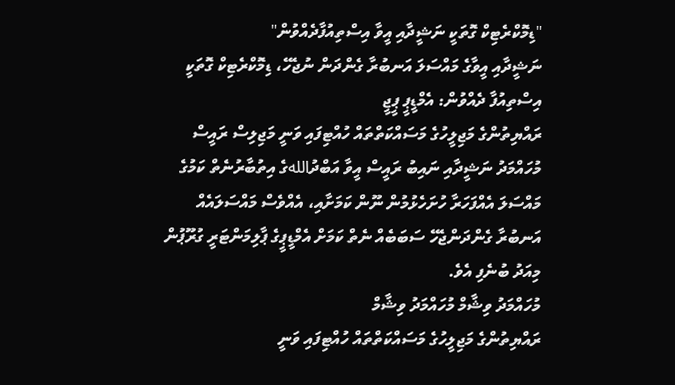"ޑިމޮކްރެޓިކް ގޮތަކީ ނަޝީދާއި އީވާ އިސްތިއުފާދެއްވުން"
ނަޝީދާއި އީވާގެ މައްސަލަ އަނބުރާ ގެންދަން ނުޖެހޭ، ޑިމޮކްރެޓިކް ގޮތަކީ އިސްތިއުފާ ދެއްވުން: އެމްޑީޕީ ޕީޖީ
ރައްޔިތުންގެ މަޖިލީހުގެ މަސައްކަތްތައް ހުއްޓިފައި ވަނީ މަޖިލިސް ރައީސް މުހައްމަދު ނަޝީދާއި ނައިބު ރައީސް އީވާ އަބްދުاللهގެ އިތުބާރުނެތް ކަމުގެ މައްސަލަ އެއްފަހަރާ ހުށަހެޅުމުން ނޫން ކަމަށާއި، އެއްވެސް މައްސަލައެއް އަނބުރާ ގެންދަންޖެހޭ ސަބަބެއް ނެތް ކަމަށް އެމްޑީޕީގެ ޕާލިމަންޓަރީ ގުރޫޕުން މިއަދު ބުނެފި އެވެ.
މުހައްމަދު ވިޝާމް މުހައްމަދު ވިޝާމް
ރައްޔިތުންގެ މަޖިލީހުގެ މަސައްކަތްތައް ހުއްޓިފައި ވަނީ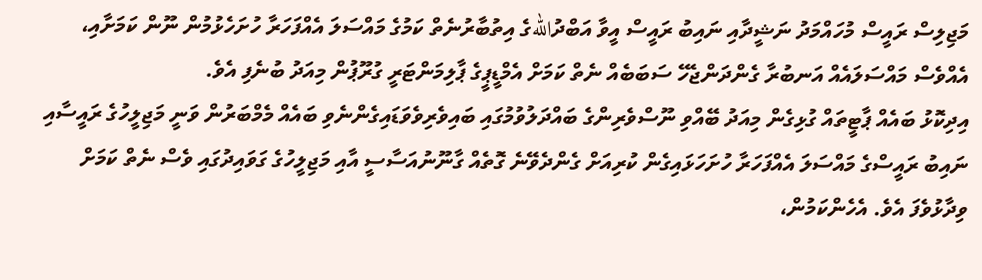މަޖިލިސް ރައީސް މުހައްމަދު ނަޝީދާއި ނައިބު ރައީސް އީވާ އަބްދުاللهގެ އިތުބާރުނެތް ކަމުގެ މައްސަލަ އެއްފަހަރާ ހުށަހެޅުމުން ނޫން ކަމަށާއި، އެއްވެސް މައްސަލައެއް އަނބުރާ ގެންދަންޖެހޭ ސަބަބެއް ނެތް ކަމަށް އެމްޑީޕީގެ ޕާލިމަންޓަރީ ގުރޫޕުން މިއަދު ބުނެފި އެވެ.
އިދިކޮޅު ބައެއް ޕާޓީތައް ގުޅިގެން މިއަދު ބޭއްވި ނޫސްވެރިންގެ ބައްދަލުވުމުގައި ބައިވެރިވެވަޑައިގެންނެވި ބައެއް މެމްބަރުން ވަނީ މަޖިލީހުގެ ރައީސާއި ނައިބު ރައީސްގެ މައްސަލަ އެއްފަހަރާ ހުށަހަޅައިގެން ކުރިއަށް ގެންދެވޭނެ ގޮތެއް ގާނޫނުއަސާސީ އާއި މަޖިލީހުގެ ގަވައިދުގައި ވެސް ނެތް ކަމަށް ވިދާޅުވެފަ އެވެ. އެހެންކަމުން،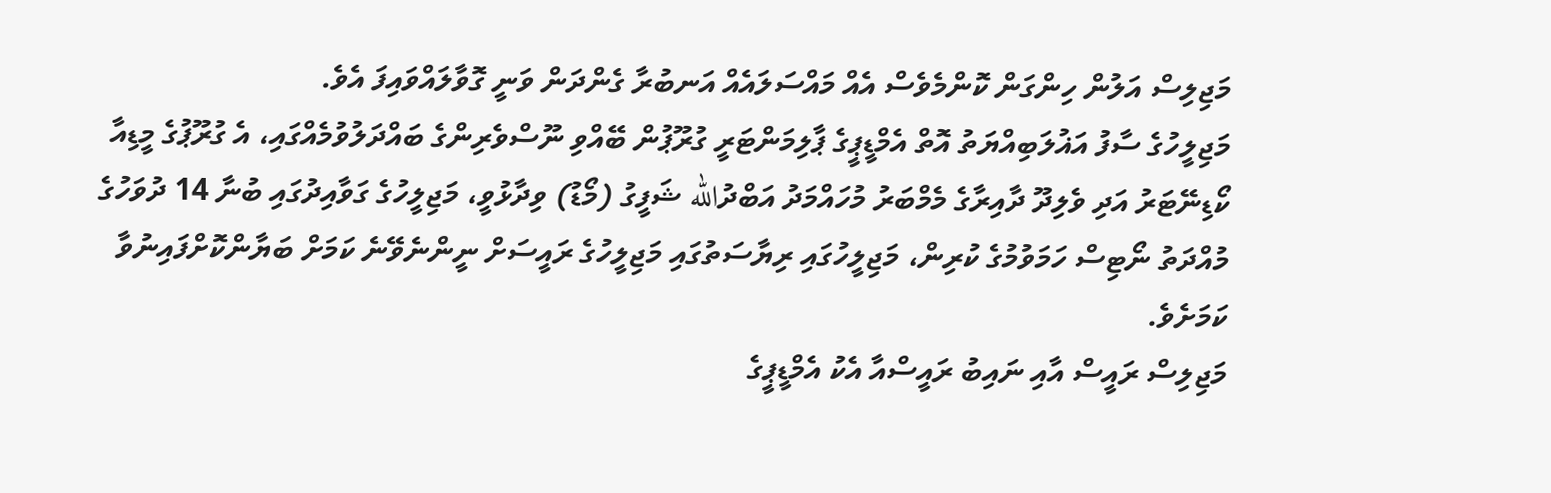މަޖިލިސް އަލުން ހިންގަން ކޮންމެވެސް އެއް މައްސަލައެއް އަނބުރާ ގެންދަން ވަނީ ގޮވާލައްވައިފަ އެވެ.
މަޖިލީހުގެ ސާފު އަޣުލަބިއްޔަތު އޮތް އެމްޑީޕީގެ ޕާލިމަންޓަރީ ގުރޫޕުން ބޭއްވި ނޫސްވެރިންގެ ބައްދަލުވުމެއްގައި، އެ ގުރޫޕުގެ މީޑިއާ ކޯޑިނޭޓަރު އަދި ވެލިދޫ ދާއިރާގެ މެމްބަރު މުހައްމަދު އަބްދުالله ޝަފީގު (މޯޑު) ވިދާޅުވީ، މަޖިލީހުގެ ގަވާއިދުގައި ބުނާ 14 ދުވަހުގެ މުއްދަތު ނޯޓިސް ހަމަވުމުގެ ކުރިން، މަޖިލީހުގައި ރިޔާސަތުގައި މަޖިލީހުގެ ރައީސަށް ނީންނެވޭނެ ކަމަށް ބަޔާންކޮށްފައިނުވާ ކަމަށެވެ.
މަޖިލިސް ރައީސް އާއި ނައިބު ރައީސްއާ އެކު އެމްޑީޕީގެ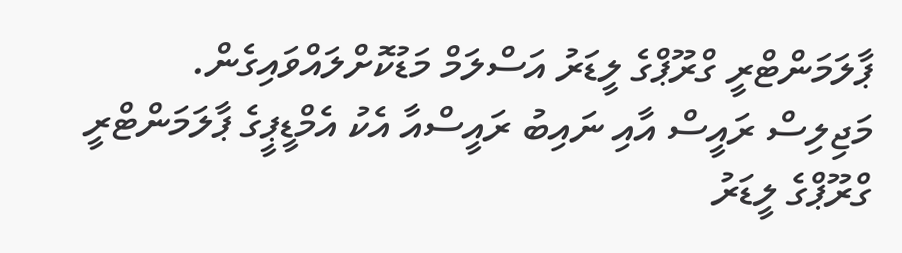ޕާލަމަންޓްރީ ގްރޫޕްގެ ލީޑަރު އަސްލަމް މަޑުކޮށްލައްވައިގެން.
މަޖިލިސް ރައީސް އާއި ނައިބު ރައީސްއާ އެކު އެމްޑީޕީގެ ޕާލަމަންޓްރީ ގްރޫޕްގެ ލީޑަރު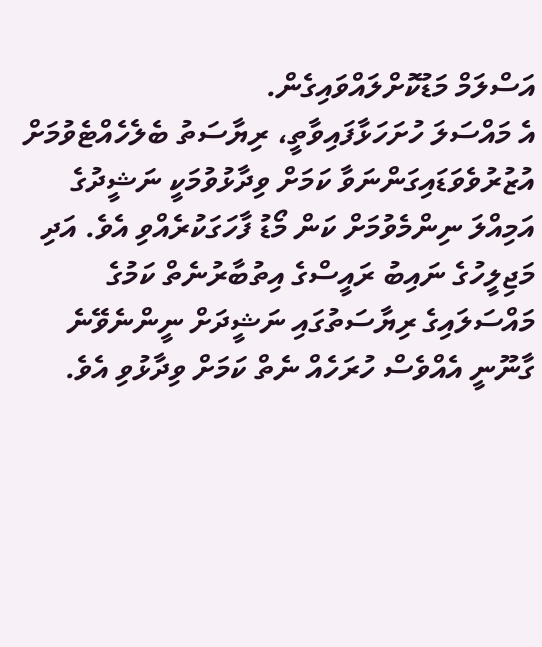އަސްލަމް މަޑުކޮށްލައްވައިގެން.
އެ މައްސަލަ ހުށަހަޅާފައިވާތީ، ރިޔާސަތު ބެލެހެއްޓެވުމަށް އުޒުރުވެވަޑައިގަންނަވާ ކަމަށް ވިދާޅުވުމަކީ ނަޝީދުގެ އަމިއްލަ ނިންމެވުމަށް ކަން މޯޑު ފާހަގަކުރެއްވި އެވެ. އަދި މަޖިލީހުގެ ނައިބު ރައީސްގެ އިތުބާރުނެތް ކަމުގެ މައްސަލައިގެ ރިޔާސަތުގައި ނަޝީދަށް ނީންނެވޭނެ ގާނޫނީ އެއްވެސް ހުރަހެއް ނެތް ކަމަށް ވިދާޅުވި އެވެ.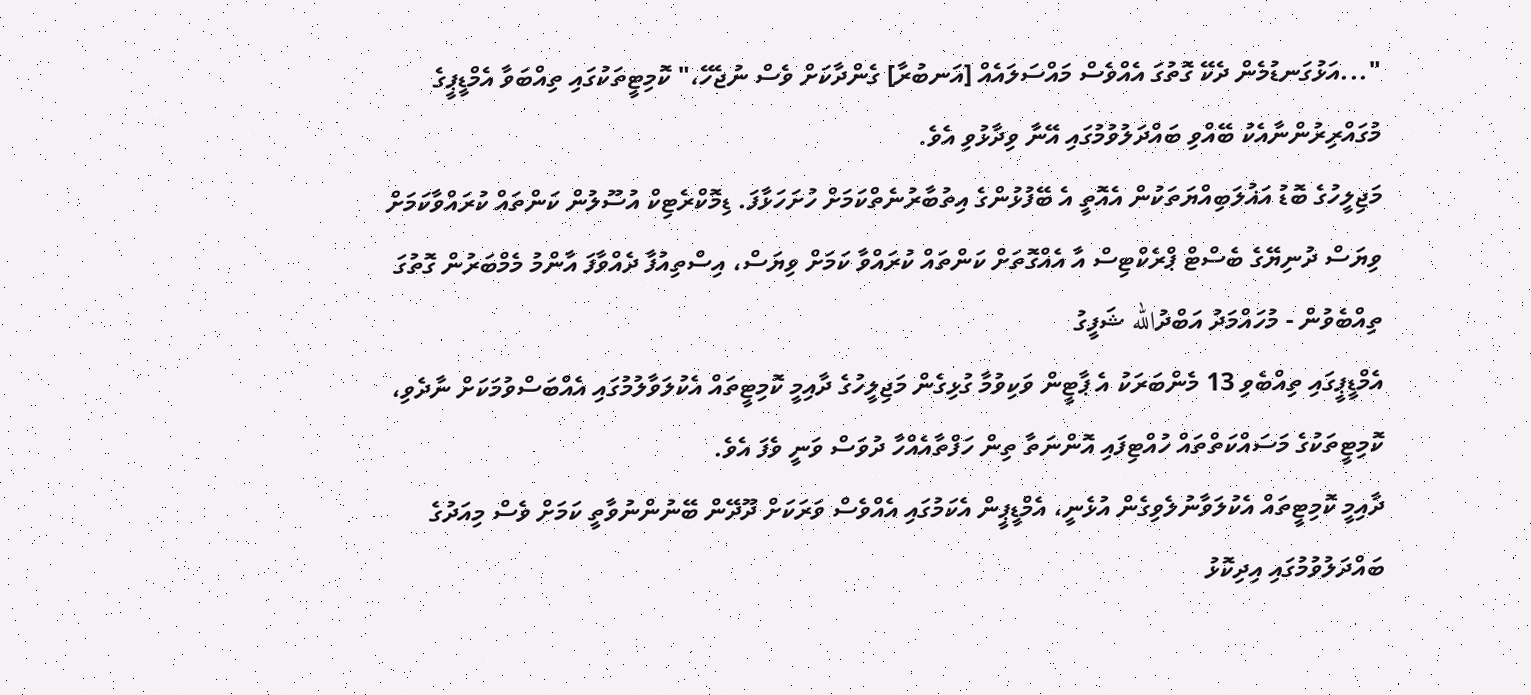"...އަޅުގަނޑުމެން ދެކޭ ގޮތުގަ އެއްވެސް މައްސަލައެއް [އަނބުރާ] ގެންދާކަށް ވެސް ނުޖެހޭ،" ކޮމިޓީތަކުގައި ތިއްބަވާ އެމްޑީޕީގެ މުގައްރިރުންނާއެކު ބޭއްވި ބައްދަލުވުމުގައި އޭނާ ވިދާޅުވި އެވެ.
މަޖިލީހުގެ ބޮޑު އަޣުލަބިއްޔަތަކުން އެއޮތީ އެ ބޭފުޅުންގެ އިތުބާރުނެތްކަމަށް ހުށަހަޅާފަ. ޑިމޮކްރެޓިކް އުސޫލުން ކަންތައް ކުރައްވާކަމަށް ވިޔަސް ދުނިޔޭގެ ބެސްޓް ޕްރެކްޓިސް އާ އެއްގޮތަށް ކަންތައް ކުރައްވާ ކަމަށް ވިޔަސް، އިސްތިއުފާ ދެއްވާފަ އާންމު މެމްބަރުން ގޮތުގަ ތިއްބެވުން - މުހައްމަދު އަބްދުالله ޝަފީގު
އެމްޑީޕީގައި ތިއްބެވި 13 މެންބަރަކު އެ ޕާޓީން ވަކިވުމާ ގުޅިގެން މަޖިލީހުގެ ދާއިމީ ކޮމިޓީތައް އެކުލަވާލުމުގައި އެއްބަސްވުމަކަށް ނާދެވި، ކޮމިޓީތަކުގެ މަސައްކަތްތައް ހުއްޓިފައި އޮންނަތާ ތިން ހަފްތާއެއްހާ ދުވަސް ވަނީ ވެފަ އެވެ.
ދާއިމީ ކޮމިޓީތައް އެކުލަވާނުލެވިގެން އުޅެނީ، އެމްޑީޕީން އެކަމުގައި އެއްވެސް ވަރަކަށް ދޫދޭން ބޭނުންނުވާތީ ކަމަށް ވެސް މިއަދުގެ ބައްދަލުވުމުގައި އިދިކޮޅު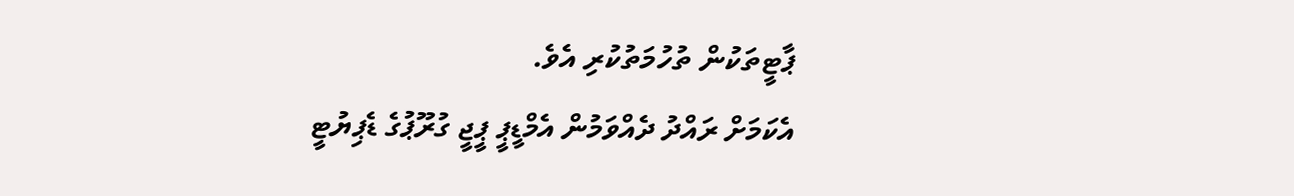ޕާޓީތަކުން ތުހުމަތުކުރި އެވެ.
އެކަމަށް ރައްދު ދެއްވަމުން އެމްޑީޕީ ޕީޖީ ގުރޫޕުގެ ޑެޕިޔުޓީ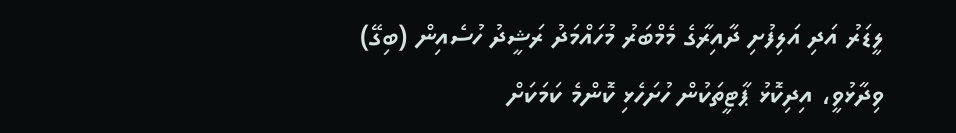ލީޑަރު އަދި އަލިފުށި ދާއިރާގެ މެމްބަރު މުހައްމަދު ރަޝީދު ހުސެއިން (ބިގޭ) ވިދާޅުވީ، އިދިކޮޅު ޕާޓީތަކުން ހުށަހެޅި ކޮންމެ ކަމަކަށް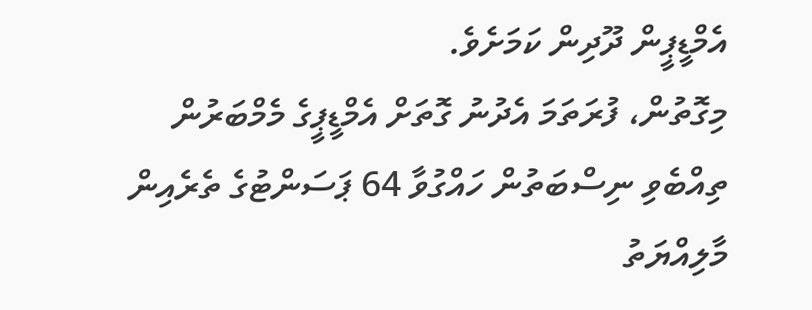އެމްޑީޕީން ދޫދިން ކަމަށެވެ.
މިގޮތުން، ފުރަތަމަ އެދުނު ގޮތަށް އެމްޑީޕީގެ މެމްބަރުން ތިއްބެވި ނިސްބަތުން ހައްގުވާ 64 ޕަސަންޓުގެ ތެރެއިން މާލިއްޔަތު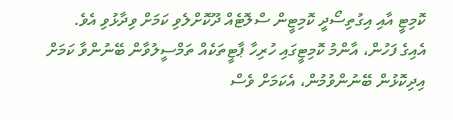ކޮމިޓީ އާއި އިގުތިސޯދީ ކޮމިޓީން ސްލޮޓެއް ދޫކޮށްލެވި ކަމަށް ވިދާޅުވި އެވެ.
އެއިގެ ފަހުން، އާންމު ކޮމިޓީގައި ހުރިހާ ޕާޓީތަކެއް ތަމްސީލުވާން ބޭނުންވާ ކަމަށް އިދިކޮޅުން ބޭނުންވުމުން، އެކަމަށް ވެސް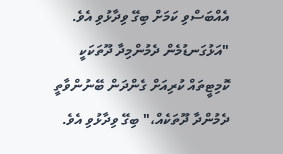އެއްބަސްވި ކަމަށް ބިގޭ ވިދާޅުވި އެވެ.
"އަޅުގަނޑުމެން ދެމުންމިދާ ދޫތަކަކީ ކޮމިޓީތައް ކުރިއަށް ގެންދަން ބޭނުންވާތީ ދެމުންދާ ދޫތަކެއް،" ބިގޭ ވިދާޅުވި އެވެ.